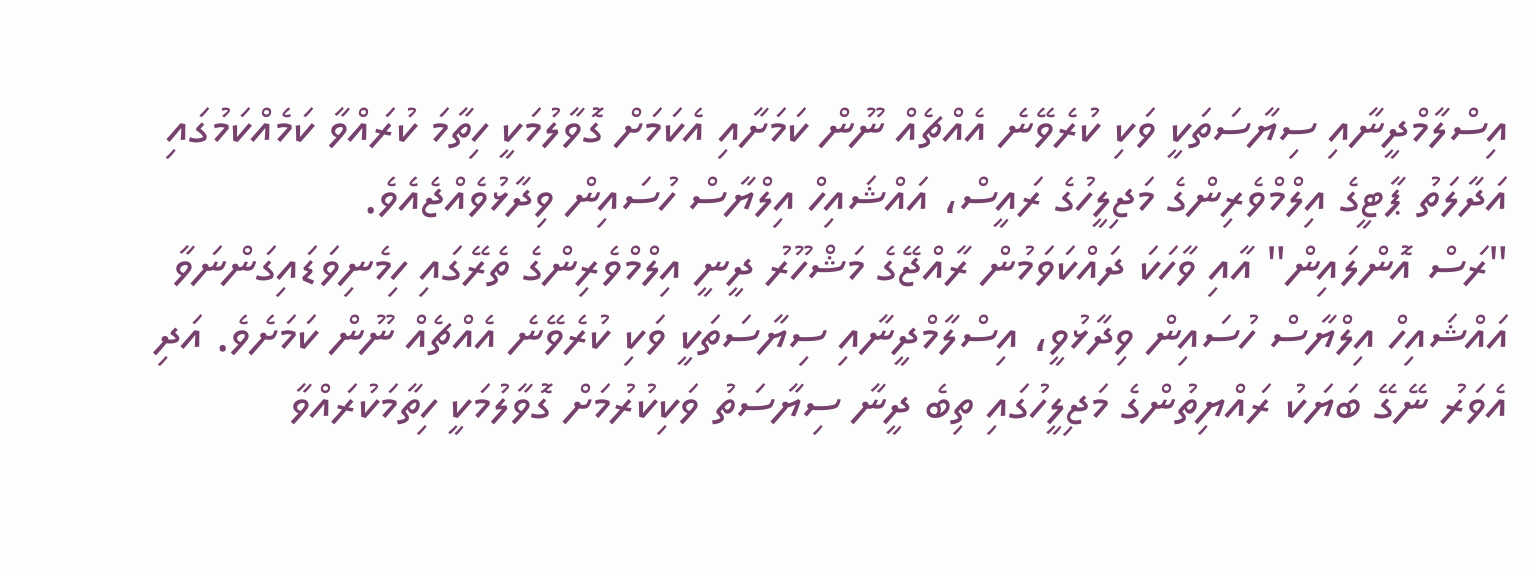އިސްލާމްދީނާއި ސިޔާސަތަކީ ވަކި ކުރެވޭނެ އެއްޗެއް ނޫން ކަމަށާއި އެކަމަށް ގޮވާލުމަކީ ހިތާމަ ކުރައްވާ ކަމެއްކަމުގައި އަދާލަތު ޕާޓީގެ އިލްމްވެރިންގެ މަޖިލީހުގެ ރައީސް، އައްޝައިހް އިލްޔާސް ހުސައިން ވިދާޅުވެއްޖެއެވެ.
"ރަސް އޮންލައިން" އާއި ވާހަކަ ދައްކަވަމުން ރާއްޖޭގެ މަޝްހޫރު ދީނީ އިލްމްވެރިންގެ ތެރޭގައި ހިމެނިވަޑައިގަންނަވާ އައްޝައިހް އިލްޔާސް ހުސައިން ވިދާޅުވީ، އިސްލާމްދީނާއި ސިޔާސަތަކީ ވަކި ކުރެވޭނެ އެއްޗެއް ނޫން ކަމަށެވެ. އަދި އެވަރު ނޭގޭ ބަޔަކު ރައްޔިތުންގެ މަޖިލީހުގައި ތިބެ ދީނާ ސިޔާސަތު ވަކިކުރުމަށް ގޮވާލުމަކީ ހިތާމަކުރައްވާ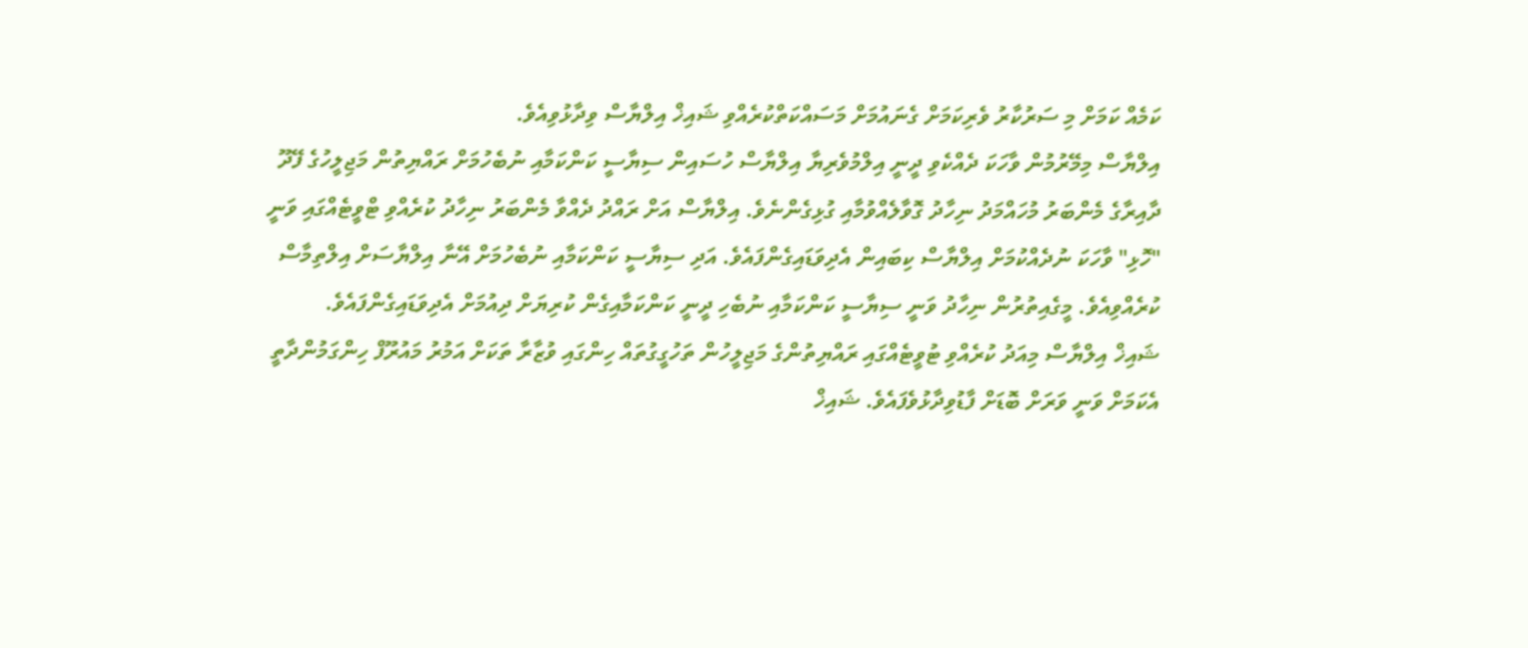ކަމެއް ކަމަށް މި ސަރުކާރު ވެރިކަމަށް ގެނައުމަށް މަސައްކަތްކުރެއްވި ޝައިޚް އިލްޔާސް ވިދާޅުވިއެވެ.
އިލްޔާސް މިމޭރުމުން ވާހަކަ ދެއްކެވި ދީނީ އިލްމުވެރިޔާ އިލްޔާސް ހުސައިން ސިޔާސީ ކަންކަމާއި ނުބެހުމަށް ރައްޔިތުން މަޖިލީހުގެ ފޭދޫ ދާއިރާގެ މެންބަރު މުހައްމަދު ނިހާދު ގޮވާލެއްވުމާއި ގުޅިގެންނެވެ. އިލްޔާސް އަށް ރައްދު ދެއްވާ މެންބަރު ނިހާދު ކުރެއްވި ޓްވީޓެއްގައި ވަނީ "ހޮޅި" ވާހަކަ ނުދެއްކުމަށް އިލްޔާސް ކިބައިން އެދިވަޑައިގެންފައެވެ. އަދި ސިޔާސީ ކަންކަމާއި ނުބެހުމަށް އޭނާ އިލްޔާސަށް އިލްތިމާސް ކުރެއްވިއެވެ. މީގެއިތުރުން ނިހާދު ވަނީ ސިޔާސީ ކަންކަމާއި ނުބެހި ދީނީ ކަންކަމާއިގެން ކުރިޔަށް ދިއުމަށް އެދިވަޑައިގެންފައެވެ.
ޝައިޚް އިލްޔާސް މިއަދު ކުރެއްވި ޓުވީޓެއްގައި ރައްޔިތުންގެ މަޖިލީހުން ތަހުގީގުތައް ހިންގައި ވުޒާރާ ތަކަށް އަމުރު މައުރޫފް ހިންގަމުންދާތީ އެކަމަށް ވަނީ ވަރަށް ބޮޑަށް ފާޑުވިދާޅުވެފައެވެ. ޝައިޚް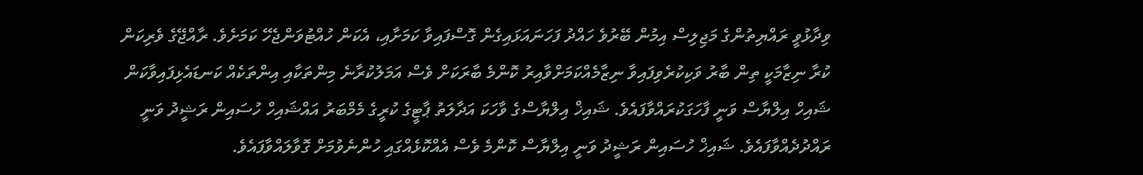ވިދާޅުވީ ރައްޔިތުންގެ މަޖިލިސް އިމުން ބޭރުވެ ހައްދު ފަހަނައަޅައިގެން ގޮސްފައިވާ ކަމަށާއި، އެކަން ހުއްޓުވަންޖެހޭ ކަމަށެވެ. ރާއްޖޭގެ ވެރިކަން ކުރާ ނިޒާމަކީ ތިން ބާރު ވަކިކުރެވިފައިވާ ނިޒާމެއްކަމަށްވާއިރު ކޮންމެ ބާރަކަށް ވެސް އަމަލުކުރާނެ މިންތަކާއި އިންތަކެއް ކަނޑައެޅިފައިވާކަން ޝައިހް އިލްޔާސް ވަނީ ފާހަގަކުރައްވާފައެވެ. ޝައިޚް އިލްޔާސްގެ ވާހަކަ އަދާލަތު ޕާޓީގެ ކުރީގެ މެމްބަރު އައްޝައިހް ހުސައިން ރަޝީދު ވަނީ ރައްދުދެއްވާފައެވެ. ޝައިޚް ހުސައިން ރަޝީދު ވަނީ އިލްޔާސް ކޮންމެ ވެސް އެއްކޮޅެއްގައި ހުންނެވުމަށް ގޮވާލައްވާފައެވެ.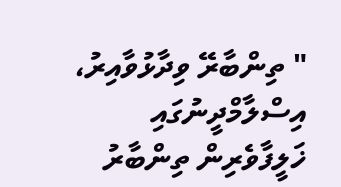" ތިންބާރޭ ވިދާޅުވާއިރު، އިސްލާމްދީނުގައި ޚަލީފާވެރިން ތިންބާރު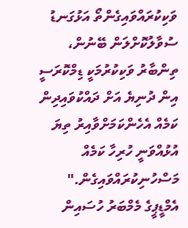ވަކިކުރައްވައިގެންތޯ އަޅުގަނޑު ސުވާލުކޮށްލަން ބޭނުން، ތިންބާރު ވަކިކުރުމަކީ ޑިމްކޮރަސީ އިން ދުނިޔެ އަށް ދައްކުވައިދިން ކަމެއް އެހެންކަމަށްވާއިރު ތިޔަ އުޅުއްވަނީ ހުރިހާ ކަމެއް މަސްހުނިކުރައްވައިގެން." އެމްޑީޕީގެ މެމްބަރު ހުސައިން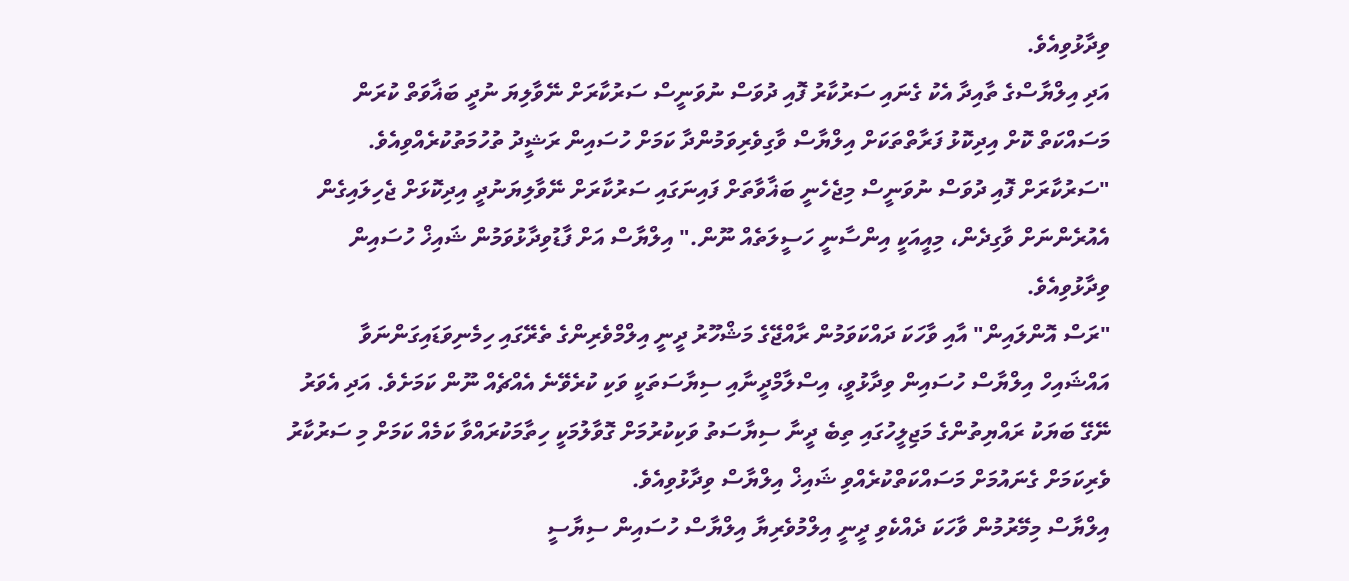ވިދާޅުވިއެވެ.
އަދި އިލްޔާސްގެ ތާއިދާ އެކު ގެނައި ސަރުކާރު ފޮއި ދުވަސް ނުވަނީސް ސަރުކާރަށް ނޭވާލިޔަ ނުދީ ބަޣާވަތް ކުރަން މަސައްކަތް ކޮށް އިދިކޮޅު ފަރާތްތަކަށް އިލްޔާސް ވާގިވެރިވަމުންދާ ކަމަށް ހުސައިން ރަޝީދު ތުހުމަތުކުރެއްވިއެވެ.
"ސަރުކާރަށް ފޮއި ދުވަސް ނުވަނީސް މިޖެހެނީ ބަޣާވާތަށް ފައިނަގައި ސަރުކާރަށް ނޭވާލިޔަނުދީ އިދިކޮޅަށް ޖެހިލައިގެން އެއުރެންނަށް ވާގިދެން، މިއީއަކީ އިންސާނީ ހަސީލަތެއް ނޫން." އިލްޔާސް އަށް ފާޑުވިދާޅުވަމުން ޝައިޚް ހުސައިން ވިދާޅުވިއެވެ.
"ރަސް އޮންލައިން" އާއި ވާހަކަ ދައްކަވަމުން ރާއްޖޭގެ މަޝްހޫރު ދީނީ އިލްމްވެރިންގެ ތެރޭގައި ހިމެނިވަޑައިގަންނަވާ އައްޝައިހް އިލްޔާސް ހުސައިން ވިދާޅުވީ، އިސްލާމްދީނާއި ސިޔާސަތަކީ ވަކި ކުރެވޭނެ އެއްޗެއް ނޫން ކަމަށެވެ. އަދި އެވަރު ނޭގޭ ބަޔަކު ރައްޔިތުންގެ މަޖިލީހުގައި ތިބެ ދީނާ ސިޔާސަތު ވަކިކުރުމަށް ގޮވާލުމަކީ ހިތާމަކުރައްވާ ކަމެއް ކަމަށް މި ސަރުކާރު ވެރިކަމަށް ގެނައުމަށް މަސައްކަތްކުރެއްވި ޝައިޚް އިލްޔާސް ވިދާޅުވިއެވެ.
އިލްޔާސް މިމޭރުމުން ވާހަކަ ދެއްކެވި ދީނީ އިލްމުވެރިޔާ އިލްޔާސް ހުސައިން ސިޔާސީ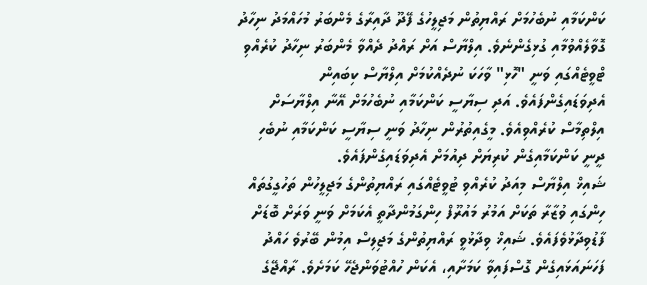ކަންކަމާއި ނުބެހުމަށް ރައްޔިތުން މަޖިލީހުގެ ފޭދޫ ދާއިރާގެ މެންބަރު މުހައްމަދު ނިހާދު ގޮވާލެއްވުމާއި ގުޅިގެންނެވެ. އިލްޔާސް އަށް ރައްދު ދެއްވާ މެންބަރު ނިހާދު ކުރެއްވި ޓްވީޓެއްގައި ވަނީ "ހޮޅި" ވާހަކަ ނުދެއްކުމަށް އިލްޔާސް ކިބައިން އެދިވަޑައިގެންފައެވެ. އަދި ސިޔާސީ ކަންކަމާއި ނުބެހުމަށް އޭނާ އިލްޔާސަށް އިލްތިމާސް ކުރެއްވިއެވެ. މީގެއިތުރުން ނިހާދު ވަނީ ސިޔާސީ ކަންކަމާއި ނުބެހި ދީނީ ކަންކަމާއިގެން ކުރިޔަށް ދިއުމަށް އެދިވަޑައިގެންފައެވެ.
ޝައިޚް އިލްޔާސް މިއަދު ކުރެއްވި ޓުވީޓެއްގައި ރައްޔިތުންގެ މަޖިލީހުން ތަހުގީގުތައް ހިންގައި ވުޒާރާ ތަކަށް އަމުރު މައުރޫފް ހިންގަމުންދާތީ އެކަމަށް ވަނީ ވަރަށް ބޮޑަށް ފާޑުވިދާޅުވެފައެވެ. ޝައިޚް ވިދާޅުވީ ރައްޔިތުންގެ މަޖިލިސް އިމުން ބޭރުވެ ހައްދު ފަހަނައަޅައިގެން ގޮސްފައިވާ ކަމަށާއި، އެކަން ހުއްޓުވަންޖެހޭ ކަމަށެވެ. ރާއްޖޭގެ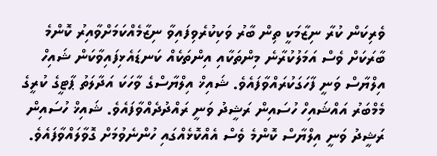ވެރިކަން ކުރާ ނިޒާމަކީ ތިން ބާރު ވަކިކުރެވިފައިވާ ނިޒާމެއްކަމަށްވާއިރު ކޮންމެ ބާރަކަށް ވެސް އަމަލުކުރާނެ މިންތަކާއި އިންތަކެއް ކަނޑައެޅިފައިވާކަން ޝައިހް އިލްޔާސް ވަނީ ފާހަގަކުރައްވާފައެވެ. ޝައިޚް އިލްޔާސްގެ ވާހަކަ އަދާލަތު ޕާޓީގެ ކުރީގެ މެމްބަރު އައްޝައިހް ހުސައިން ރަޝީދު ވަނީ ރައްދުދެއްވާފައެވެ. ޝައިޚް ހުސައިން ރަޝީދު ވަނީ އިލްޔާސް ކޮންމެ ވެސް އެއްކޮޅެއްގައި ހުންނެވުމަށް ގޮވާލައްވާފައެވެ.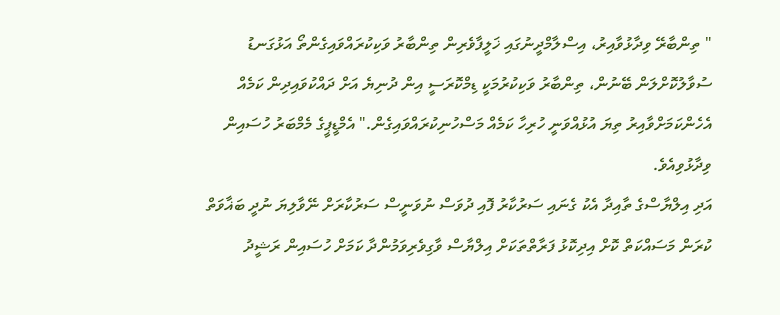" ތިންބާރޭ ވިދާޅުވާއިރު، އިސްލާމްދީނުގައި ޚަލީފާވެރިން ތިންބާރު ވަކިކުރައްވައިގެންތޯ އަޅުގަނޑު ސުވާލުކޮށްލަން ބޭނުން، ތިންބާރު ވަކިކުރުމަކީ ޑިމްކޮރަސީ އިން ދުނިޔެ އަށް ދައްކުވައިދިން ކަމެއް އެހެންކަމަށްވާއިރު ތިޔަ އުޅުއްވަނީ ހުރިހާ ކަމެއް މަސްހުނިކުރައްވައިގެން." އެމްޑީޕީގެ މެމްބަރު ހުސައިން ވިދާޅުވިއެވެ.
އަދި އިލްޔާސްގެ ތާއިދާ އެކު ގެނައި ސަރުކާރު ފޮއި ދުވަސް ނުވަނީސް ސަރުކާރަށް ނޭވާލިޔަ ނުދީ ބަޣާވަތް ކުރަން މަސައްކަތް ކޮށް އިދިކޮޅު ފަރާތްތަކަށް އިލްޔާސް ވާގިވެރިވަމުންދާ ކަމަށް ހުސައިން ރަޝީދު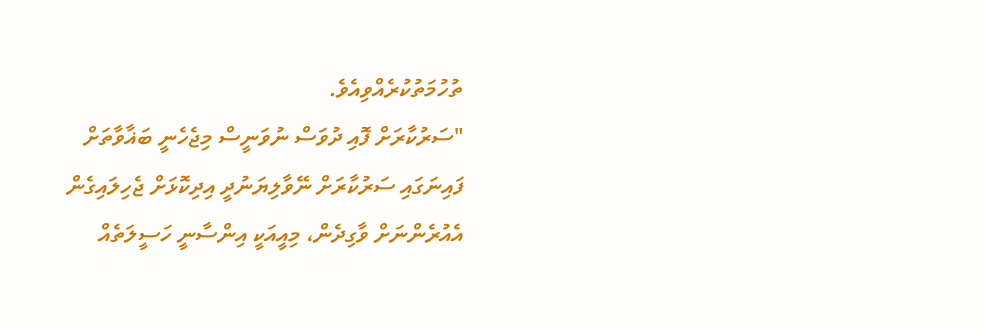ތުހުމަތުކުރެއްވިއެވެ.
"ސަރުކާރަށް ފޮއި ދުވަސް ނުވަނީސް މިޖެހެނީ ބަޣާވާތަށް ފައިނަގައި ސަރުކާރަށް ނޭވާލިޔަނުދީ އިދިކޮޅަށް ޖެހިލައިގެން އެއުރެންނަށް ވާގިދެން، މިއީއަކީ އިންސާނީ ހަސީލަތެއް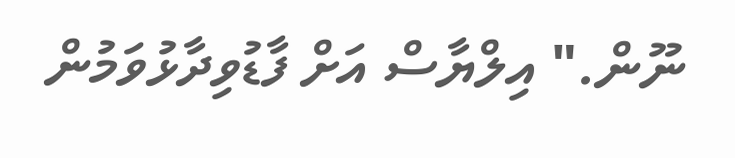ނޫން." އިލްޔާސް އަށް ފާޑުވިދާޅުވަމުން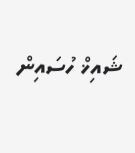ޝައިޚް ހުސައިން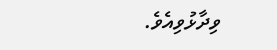ވިދާޅުވިއެވެ.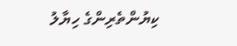ކިޔުންތެރިންގެ ހިޔާލު